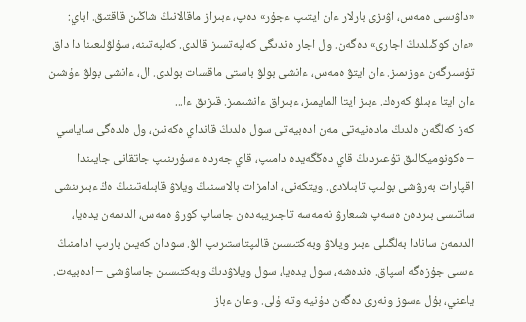«داۋىسى ەمەس، اۋىزى بارلار ءان ايتىپ ءجۇر» دەپ، ءبىراز ماقالانىڭ شاڭىن قاقتىق. اباي: «ءان كوڭىلدىڭ اجارى» دەگەن. ول اجار ەندىگى كەلبەتسىز قالدى. كەلبەتىنە، سۇلۋلىعىنا دا داق تۇسىرگەن ءوزىمىز. ءان ايتۋ ەمەس، ءانشى بولۋ باستى ماقسات بولدى. ال، ءانشى بولۋ ءۇشىن ءان ايتا ءبىلۋ كەرەك. ءبىز ايتا المايمىز، ءبىراق ءانشىمىز. قىزىق ءا...
كەز كەلگەن ەلدىڭ مادەنيەتى مەن ادەبيەتى سول ەلدىڭ قانداي ەكەنىن، ول ەلدەگى ساياسي – ەكونوميكالىق تۇعىردىڭ قاي دەڭگەيدە دامىپ، قاي جەردە ءسۇرىنىپ جاتقانى جايىندا اقپارات بەرۋشى بولىپ تابىلادى. ويتكەنى، ادامزات بالاسىنىڭ ويلاۋ قابىلەتىنىڭ ەڭ ءبىرىنشى ساتىسى بىردەن ەسەپ شىعارۋ نەمەسە تاجىريبەدەن جاساپ كورۋ ەمەس، الدىمەن يدەيا، الدىمەن سانادا بەلگىلى ءبىر ويلاۋ وبەكتىسىن قالىپتاستىرىپ الۋ. سودان كەيىن بارىپ ادامنىڭ ءىسى جۇزەگە اسپاق. ەندەشە، سول يدەيا، سول ويلاۋدىڭ وبەكتىسىن جاساۋشى – ادەبيەت. ياعني، بۇل ءسوز ونەرى دەگەن دۇنيە وتە ۇلى. وعان ءباز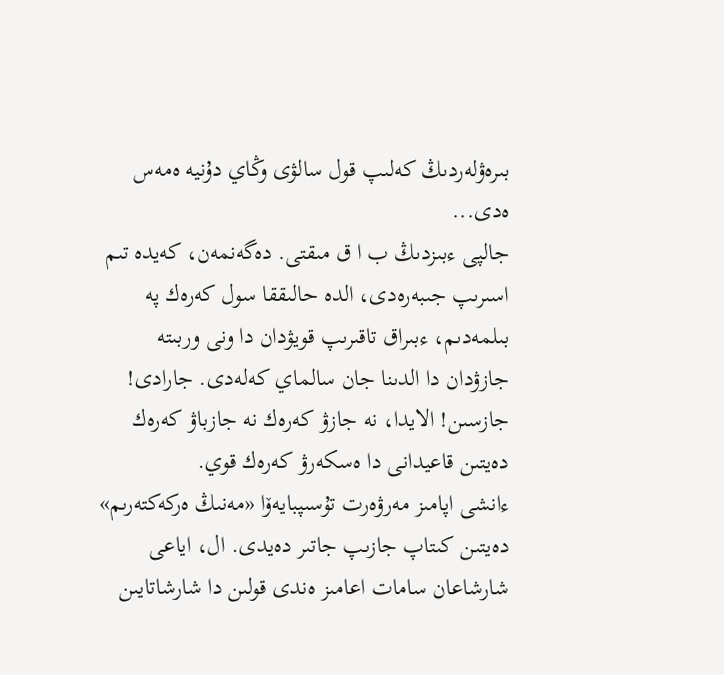بىرەۋلەردىڭ كەلىپ قول سالۋى وڭاي دۇنيە ەمەس ەدى...
جالپى ءبىزدىڭ ب ا ق مىقتى. دەگەنمەن، كەيدە تىم اسىرىپ جىبەرەدى، الدە حالىققا سول كەرەك پە بىلمەدىم، ءبىراق تاقىرىپ قويۋدان دا ونى وربىتە جازۋدان دا الدىنا جان سالماي كەلەدى. جارادى! جازسىن! الايدا، نە جازۋ كەرەك نە جازباۋ كەرەك دەيتىن قاعيدانى دا ەسكەرۋ كەرەك قوي.
ءانشى اپامىز مەرۋەرت تۇسىپبايەۆا «مەنىڭ ەركەكتەرىم» دەيتىن كىتاپ جازىپ جاتىر دەيدى. ال، اياعى شارشاعان سامات اعامىز ەندى قولىن دا شارشاتايىن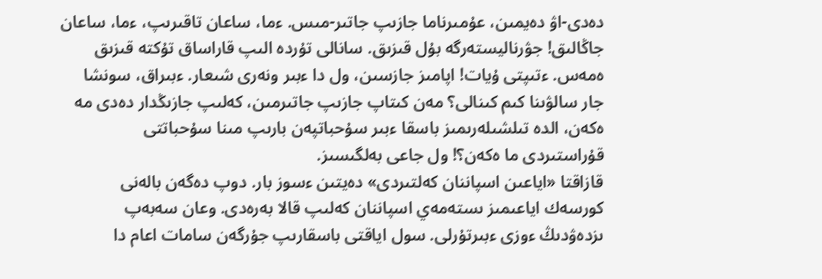دەدى-اۋ دەيمىن، عۇمىرناما جازىپ جاتىر-مىس. ءما، ساعان تاقىرىپ، ءما، ساعان جاڭالىق! جۋرناليستەرگە بۇل قىزىق. سانالى تۇردە الىپ قاراساق تۇكتە قىزىق ەمەس. ءتىپتى ۇيات! اپامىز جازسىن، ول دا ءبىر ونەرى شىعار. ءبىراق، سونشا جار سالۋىنا كىم كىنالى؟ مەن كىتاپ جازىپ جاتىرمىن، كەلىپ جازىڭدار دەدى مە ەكەن، الدە تىلشىلەرىمىز باسقا ءبىر سۇحباتپەن بارىپ مىنا سۇحباتتى قۇراستىردى ما ەكەن؟! ول جاعى بەلگىسىز.
قازاقتا «اياعىن اسپاننان كەلتىردى» دەيتىن ءسوز بار. دوپ دەگەن بالەنى كورسەك اياعىمىز ىستەمەي اسپاننان كەلىپ قالا بەرەدى. وعان سەبەپ ىزدەۋدىڭ ءوزى ءبىرتۇرلى. سول اياقتى باسقارىپ جۇرگەن سامات اعام دا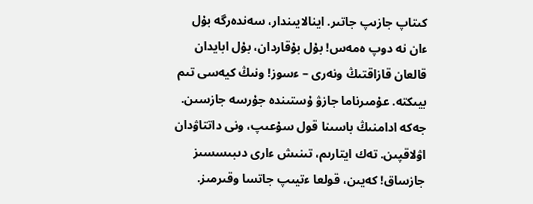كىتاپ جازىپ جاتىر. اينالايىندار، سەندەرگە بۇل ءان نە دوپ ەمەس! بۇل بۇقاردان، بۇل ابايدان قالعان قازاقتىڭ ونەرى – ءسوز! ونىڭ كيەسى تىم بيىكتە. عۇمىرناما جازۋ ۇستىندە جۇرسە جازسىن. جەكە ادامنىڭ باسىنا قول سۇعىپ، ونى داتتاۋدان اۋلاقپىن. تەك ايتارىم، تىنىش ءارى دىبىسسىز جازساق! كەيىن، قولعا ءتيىپ جاتسا وقىرمىز.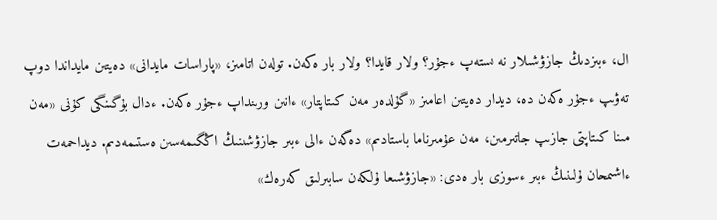ال، ءبىزدىڭ جازۋشىلار نە ىستەپ ءجۇر؟ ولار قايدا؟ ولار بار ەكەن. تولەن اتامىز، «پاراسات مايدانى» دەيتىن مايداندا دوپ تەۋىپ ءجۇر ەكەن دە، ديدار دەيتىن اعامىز «گۇلدەر مەن كىتاپتار» ءانىن ورىنداپ ءجۇر ەكەن. ءدال بۇگىنگى كۇنى «مەن مىنا كىتاپتى جازىپ جاتىرمىن، مەن عۇمىرناما باستادىم» دەگەن ءالى ءبىر جازۋشىنىڭ اڭگىمەسىن ەستىمەدىم. ديداحمەت ءاشىمحان ۇلىنىڭ ءبىر ءسوزى بار ەدى: «جازۋشىعا ۇلكەن سابىرلىق كەرەك»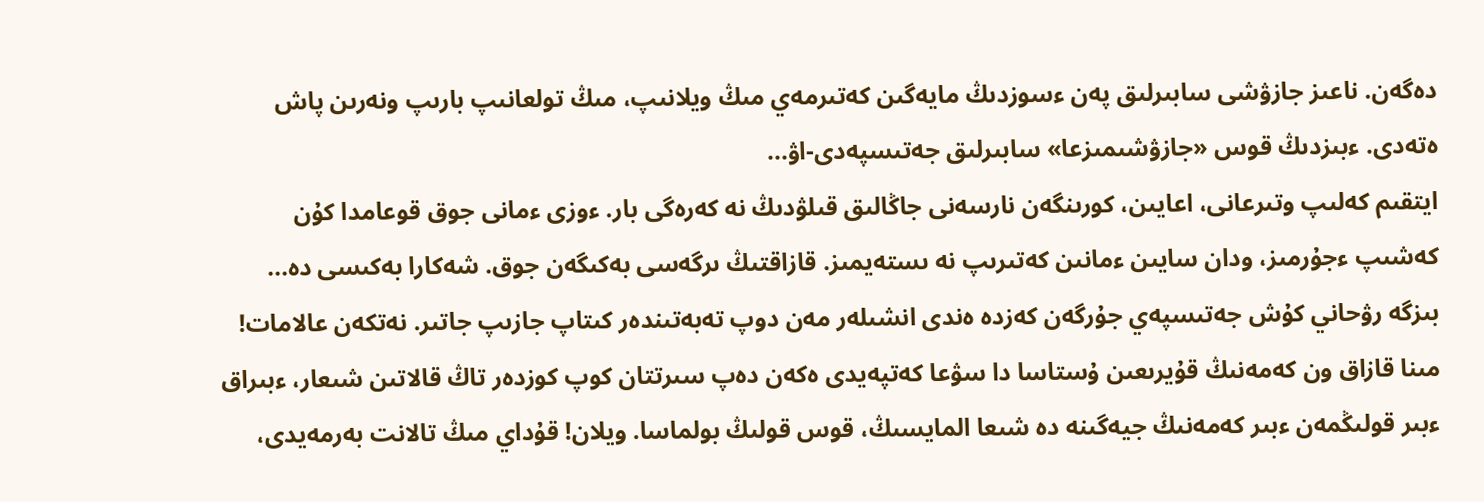دەگەن. ناعىز جازۋشى سابىرلىق پەن ءسوزدىڭ مايەگىن كەتىرمەي مىڭ ويلانىپ، مىڭ تولعانىپ بارىپ ونەرىن پاش ەتەدى. ءبىزدىڭ قوس «جازۋشىمىزعا» سابىرلىق جەتىسپەدى-اۋ...
ايتقىم كەلىپ وتىرعانى، اعايىن، كورىنگەن نارسەنى جاڭالىق قىلۋدىڭ نە كەرەگى بار. ءوزى ءمانى جوق قوعامدا كۇن كەشىپ ءجۇرمىز، ودان سايىن ءمانىن كەتىرىپ نە ىستەيمىز. قازاقتىڭ ىرگەسى بەكىگەن جوق. شەكارا بەكىسى دە... بىزگە رۋحاني كۇش جەتىسپەي جۇرگەن كەزدە ەندى انشىلەر مەن دوپ تەبەتىندەر كىتاپ جازىپ جاتىر. نەتكەن عالامات! مىنا قازاق ون كەمەنىڭ قۇيرىعىن ۇستاسا دا سۋعا كەتپەيدى ەكەن دەپ سىرتتان كوپ كوزدەر تاڭ قالاتىن شىعار، ءبىراق ءبىر قولىڭمەن ءبىر كەمەنىڭ جيەگىنە دە شىعا المايسىڭ، قوس قولىڭ بولماسا. ويلان! قۇداي مىڭ تالانت بەرمەيدى،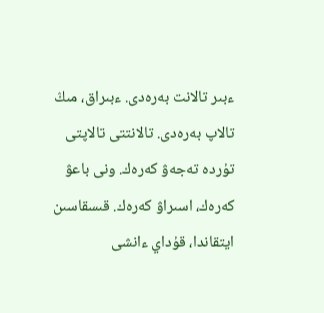ءبىر تالانت بەرەدى. ءبىراق، مىڭ تالاپ بەرەدى. تالانتتى تالاپتى تۇردە تەجەۋ كەرەك. ونى باعۋ كەرەك، اسىراۋ كەرەك. قىسقاسىن ايتقاندا، قۇداي ءانشى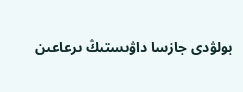بولۋدى جازسا داۋىستىڭ ىرعاعىن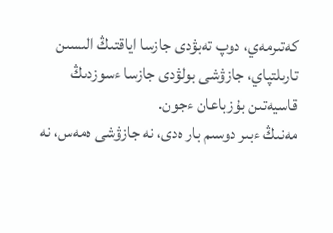كەتىرمەي، دوپ تەبۋدى جازسا اياقتىڭ الىسىن تارىلتپاي، جازۋشى بولۋدى جازسا ءسوزدىڭ قاسيەتىن بۇزباعان ءجون.
مەنىڭ ءبىر دوسىم بار ەدى، نە جازۋشى ەمەس، نە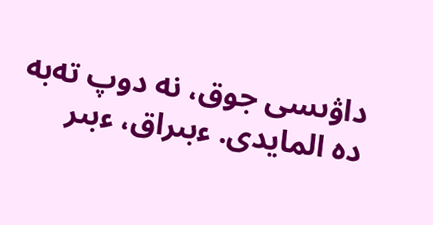داۋىسى جوق، نە دوپ تەبە دە المايدى. ءبىراق، ءبىر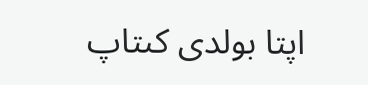اپتا بولدى كىتاپ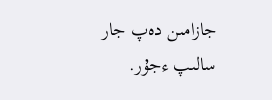جازامىن دەپ جار سالىپ ءجۇر.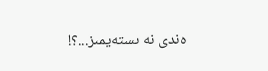ەندى نە ىستەيمىز...؟!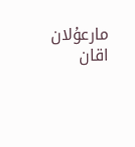مارعۇلان اقان